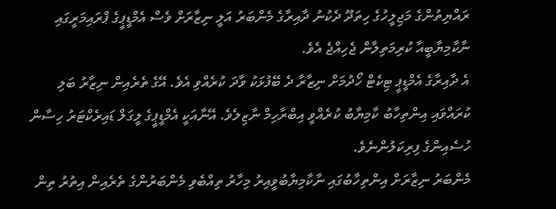ރައްޔިތުންގެ މަޖިލީހުގެ ހިތަދޫ ދެކުނު ދާއިރާގެ މެންބަރު އަލީ ނިޒާރަށް ވެސް އެމްޑީޕީގެ ޕްރައިމަރީގައި ނާކާމިޔާބީއާ ކުރިމަތިލާން ޖެހިއްޖެ އެވެ.
އެ ދާއިރާގެ އެމްޑީޕީ ޓިކެޓް ހޯދުމަށް ނިޒާރާ ދެ ބޭފުޅަކު ވާދަ ކުރެއްވި އެވެ. އޭގެ ތެރެއިން ނިޒާރު ބަލި ކުރައްވައި އިންތިހާބު ކާމިޔާބު ކުރެއްވީ އިބްރާހިމް ނާޒިލެވެ. އޭނާއަކީ އެމްޑީޕީގެ ލީގަލް ޑައިރެކްޓަރު ހިސާން ހުސެއިންގެ ފިރިކަލުންނެވެ.
މެންބަރު ނިޒާރަށް އިންތިހާބުގައި ނާކާމިޔާބުވީއިރު މިހާރު ތިއްބެވި މެންބަރުންގެ ތެރެއިން އިތުރު ތިން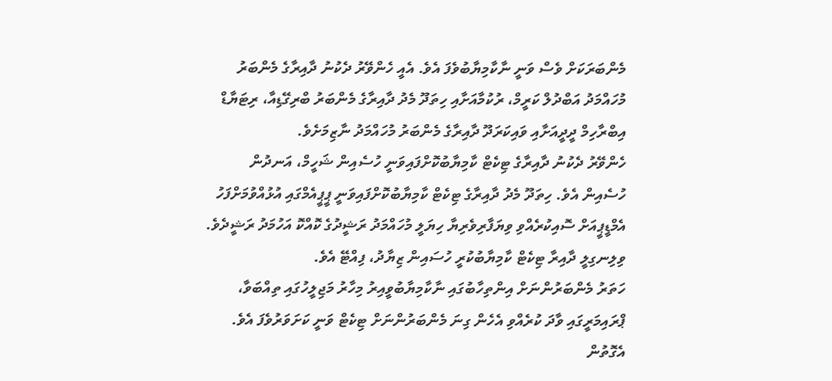މެންބަރަކަށް ވެސް ވަނީ ނާކާމިޔާބުވެފަ އެވެ. އެއީ ހެންވޭރު ދެކުނު ދާއިރާގެ މެންބަރު މުހައްމަދު އަބްދުލް ކަރީމް، ރުކުމާއަށާއި ހިތަދޫ މެދު ދާއިރާގެ މެންބަރު ބްރިގޭޑިއާ، ރިޓަޔާޑް އިބްރާހިމް ދީދީއަށާއި ވައިކަރަދޫ ދާއިރާގެ މެންބަރު މުހައްމަދު ނާޒިމަށެވެ.
ހެންވޭރު ދެކުނު ދާއިރާގެ ޓިކެޓް ކާމިޔާބުކޮށްފައިވަނީ ހުސެއިން ޝަހީމް، އަނދުން ހުސެއިން އެވެ. ހިތަދޫ މެދު ދާއިރާގެ ޓިކެޓް ކާމިޔާބުކޮށްފައިވަނީ ޕީޕީއެމްގައި އުޅުއްވުމަށްފަހު އެމްޑީޕީއަށް ސޮއިކުރެއްވި ވިޔަފާރިވެރިޔާ ހިޔަލީ މުހައްމަދު ރަޝީދުގެ ކޮއްކޮ އަހުމަދު ރަޝީދެވެ. ވިލިނގިލީ ދާއިރާ ޓިކެޓް ކާމިޔާބުކުރީ ހުސައިން ޒިޔާދު، ފިއްޓޭ އެވެ.
ހަތަރު މެންބަރުންނަށް އިންތިހާބުގައި ނާކާމިޔާބުވީއިރު މިހާރު މަޖިލީހުގައި ތިއްބަވާ، ޕްރައިމަރީގައި ވާދަ ކުރެއްވި އެހެން ގިނަ މެންބަރުންނަށް ޓިކެޓް ވަނީ ކަށަވަރުވެފަ އެވެ.
އެގޮތުން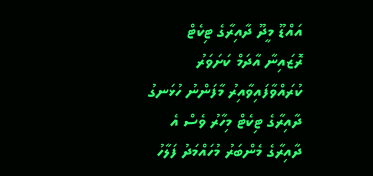އައްޑޫ މީދޫ ދާއިރާގެ ޓިކެޓް ރޮޒައިނާ އާދަމް ކަށަވަރު ކުރައްވާފައިވާއިރު މާފަންނު ހުޅަނގު ދާއިރާގެ ޓިކެޓް މިހާރު ވެސް އެ ދާއިރާގެ މެންބަރު މުހައްމަދު ފަލާހު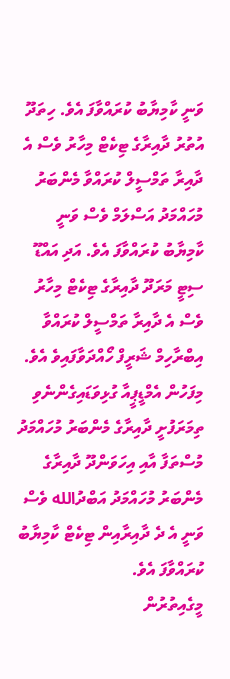ވަނީ ކާމިޔާބު ކުރައްވާފަ އެވެ. ހިތަދޫ އުތުރު ދާއިރާގެ ޓިކެޓް މިހާރު ވެސް އެ ދާއިރާ ތަމްސީލް ކުރައްވާ މެންބަރު މުހައްމަދު އަސްލަމް ވެސް ވަނީ ކާމިޔާބު ކުރައްވާފަ އެވެ. އަދި އައްޑޫ ސިޓީ މަރަދޫ ދާއިރާގެ ޓިކެޓް މިހާރު ވެސް އެ ދާއިރާ ތަމްސީލް ކުރައްވާ އިބްރާހިމް ޝަރީފް ހޯއްދަވާފައިވެ އެވެ.
މިފަހުން އެމްޑީޕީއާ ގުޅިވަޑައިގެންނެވި ތިމަރަފުށީ ދާއިރާގެ މެންބަރު މުހައްމަދު މުސްތަފާ އާއި އިހަވަންދޫ ދާއިރާގެ މެންބަރު މުހައްމަދު އަބްދުالله ވެސް ވަނީ އެ ދެ ދާއިރާއިން ޓިކެޓް ކާމިޔާބު ކުރައްވާފަ އެވެ.
މީގެއިތުރުން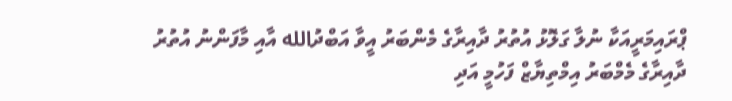ޕްރައިމަރީއަކާ ނުލާ ގަލޮޅު އުތުރު ދާއިރާގެ މެންބަރު އީވާ އަބްދުالله އާއި މާފަންނު އުތުރު ދާއިރާގެ މެމްބަރު އިމްތިޔާޒް ފަހުމީ އަދި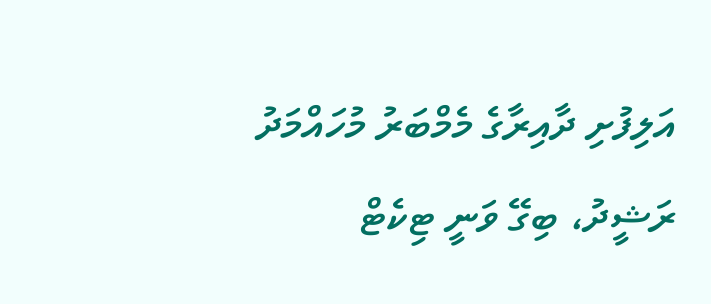އަލިފުށި ދާއިރާގެ މެމްބަރު މުހައްމަދު ރަޝީދު، ބިގޭ ވަނީ ޓިކެޓް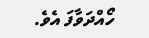ހޯއްދަވާފަ އެވެ.